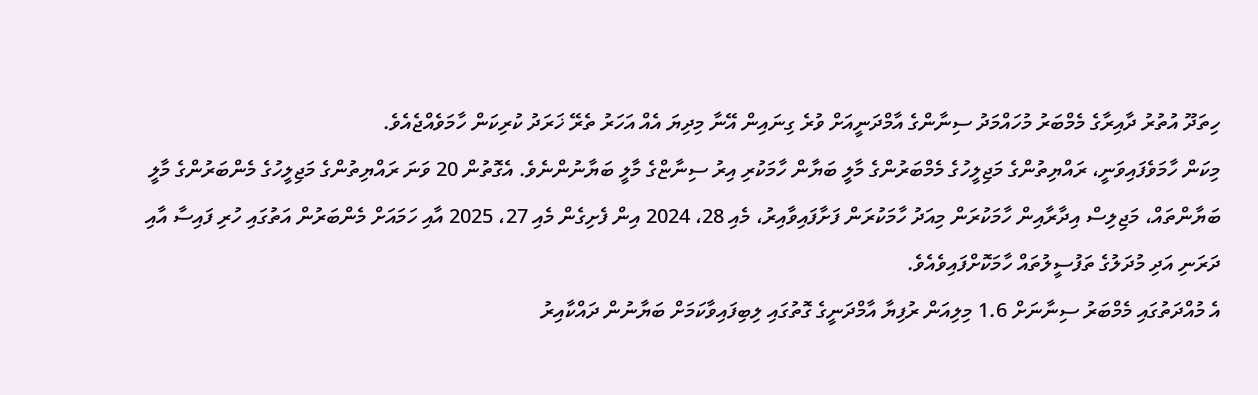ހިތަދޫ އުތުރު ދާއިރާގެ މެމްބަރު މުހައްމަދު ސިނާންގެ އާމްދަނީއަށް ވުރެ ގިނައިން އޭނާ މިދިޔަ އެއް އަހަރު ތެރޭ ޚަރަދު ކުރިކަން ހާމަވެއްޖެއެވެ.
މިކަން ހާމަވެފައިވަނީ، ރައްޔިތުންގެ މަޖިލީހުގެ މެމްބަރުންގެ މާލީ ބަޔާން ހާމަކުރި އިރު ސިނާޏްގެ މާލީ ބަޔާނުންނެވެ. އެގޮތުން 20 ވަނަ ރައްޔިތުންގެ މަޖިލީހުގެ މެންބަރުންގެ މާލީ ބަޔާންތައް، މަޖިލިސް އިދާރާއިން ހާމަކުރަން މިއަދު ހާމަކުރަން ފަށާފައިވާއިރު، މެއި 28، 2024 އިން ފެށިގެން މެއި 27، 2025 އާއި ހަމައަށް މެންބަރުން އަތުގައި ހުރި ފައިސާ އާއި ދަރަނި އަދި މުދަލުގެ ތަފުސީލުތައް ހާމަކޮށްފައިވެއެވެ.
އެ މުއްދަތުގައި މެމްބަރު ސިނާނަށް 1.6 މިލިއަން ރުފިޔާ އާމްދަނީގެ ގޮތުގައި ލިބިފައިވާކަމަށް ބަޔާނުން ދައްކާއިރު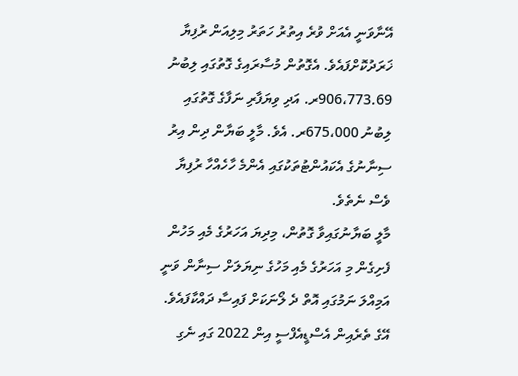އޭނާވަނީ އެއަށް ވުރެ އިތުރު ހަތަރު މިލިއަން ރުފިޔާ ޚަރަދުކޮށްފައެވެ. އެގޮތުން މުސާރައިގެ ގޮތުގައި ލިބުނު 906،773.69ރ. އަދި ވިޔަފާރި ނަފާގެ ގޮތުގައި ލިބުނު 675،000ރ. އެވެ. މާލީ ބަޔާން ދިން އިރު ސިނާނުގެ އެކައުންޓުތަކުގައި އެންމެ ހާހެއްހާ ރުފިޔާ ވެސް ނެތެވެ.
މާލީ ބަޔާނުގައިވާ ގޮތުން، މިދިޔަ އަހަރުގެ މެއި މަހުން ފެށިގެން މި އަހަރުގެ މެއި މަހުގެ ނިޔަލަށް ސިނާން ވަނީ އަމިއްލަ ނަމުގައި އޮތް ދެ ލޯނަކަށް ފައިސާ ދައްކާފައެވެ. އޭގެ ތެރެއިން އެސްޑީއެފްސީ އިން 2022 ގައި ނެގި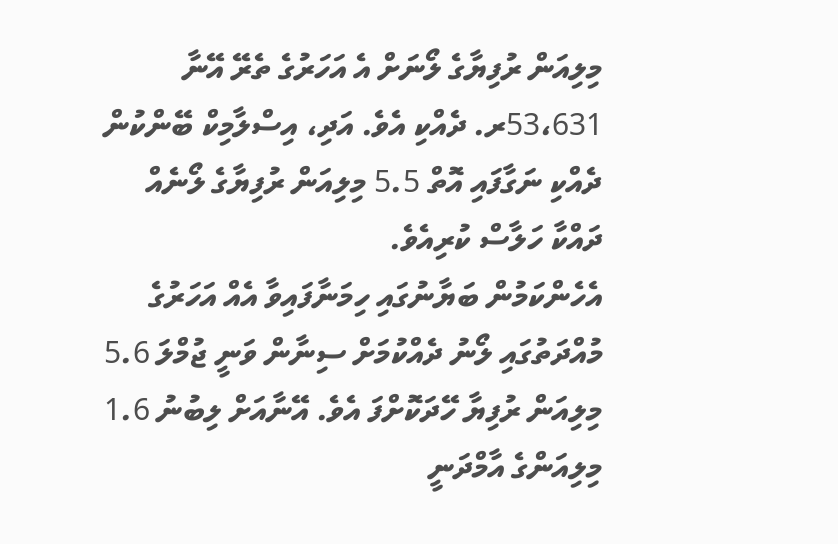މިލިއަން ރުފިޔާގެ ލޯނަށް އެ އަހަރުގެ ތެރޭ އޭނާ 53،631ރ. ދެއްކި އެވެ. އަދި، އިސްލާމިކް ބޭންކުން ދެއްކި ނަގާފައި އޮތް 5.5 މިލިއަން ރުފިޔާގެ ލޯނެއް ދައްކާ ހަލާސް ކުރިއެވެ.
އެހެންކަމުން ބަޔާނުގައި ހިމަނާފައިވާ އެއް އަހަރުގެ މުއްދަތުގައި ލޯނު ދެއްކުމަށް ސިނާން ވަނީ ޖުމްލަ 5.6 މިލިއަން ރުފިޔާ ހޭދަކޮށްފަ އެވެ. އޭނާއަށް ލިބުނު 1.6 މިލިއަންގެ އާމްދަނީ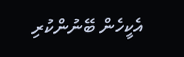އެކީހެން ބޭނުންކުރި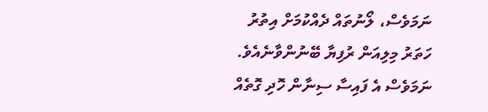ނަމަވެސް، ލޯނުތައް ދެއްކުމަށް އިތުރު ހަތަރު މިލިއަން ރުފިޔާ ބޭނުންވާނެއެވެ.
ނަމަވެސް އެ ފައިސާ ސިނާން ހޮދި ގޮތެއް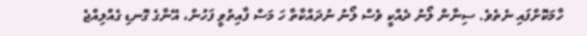ހާމަކޮށްފައި ނެތެވެ. ސިނާން ލޯނު ދެއްކީ ވެސް ލޯނު ނުދައްކާތާ ހަ މަސް ފާއިތުވީ ފަހުން، އޭނާގެ ގޮނޑި ގެއްލިއްޖެ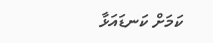ކަމަށް ކަނޑައަޅާ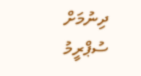ދިނުމަށް ސުޕްރީމު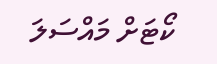ކޯޓަށް މައްސަލަ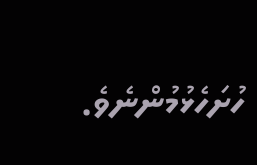ހުށަހެޅުމުންނެވެ.